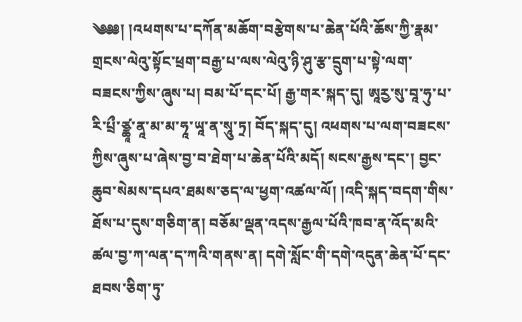༄༅༅། །འཕགས་པ་དཀོན་མཆོག་བརྩེགས་པ་ཆེན་པོའི་ཆོས་ཀྱི་རྣམ་གྲངས་ལེའུ་སྟོང་ཕྲག་བརྒྱ་པ་ལས་ལེའུ་ཉི་ཤུ་རྩ་དྲུག་པ་སྟེ་ལག་བཟངས་ཀྱིས་ཞུས་པ། བམ་པོ་དང་པོ། རྒྱ་གར་སྐད་དུ། ཨཱརྱ་སུ་བཱ་ཧུ་པ་རི་པྲྀ་ཙྪཱ་ནཱ་མ་མ་ཧཱ་ཡཱ་ན་སཱུ་ཏྲ། བོད་སྐད་དུ། འཕགས་པ་ལག་བཟངས་ཀྱིས་ཞུས་པ་ཞེས་བྱ་བ་ཐེག་པ་ཆེན་པོའི་མདོ། སངས་རྒྱས་དང་། བྱང་ཆུབ་སེམས་དཔའ་ཐམས་ཅད་ལ་ཕྱག་འཚལ་ལོ། །འདི་སྐད་བདག་གིས་ཐོས་པ་དུས་གཅིག་ན། བཅོམ་ལྡན་འདས་རྒྱལ་པོའི་ཁབ་ན་འོད་མའི་ཚལ་བྱ་ཀ་ལན་ད་ཀའི་གནས་ན། དགེ་སློང་གི་དགེ་འདུན་ཆེན་པོ་དང་ཐབས་ཅིག་ཏུ་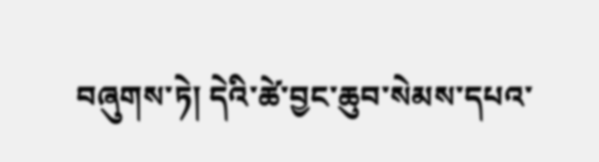བཞུགས་ཏེ། དེའི་ཚེ་བྱང་ཆུབ་སེམས་དཔའ་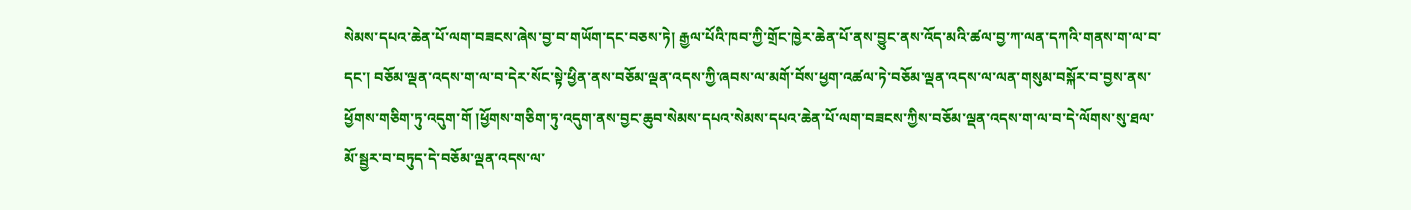སེམས་དཔའ་ཆེན་པོ་ལག་བཟངས་ཞེས་བྱ་བ་གཡོག་དང་བཅས་ཏེ། རྒྱལ་པོའི་ཁབ་ཀྱི་གྲོང་ཁྱེར་ཆེན་པོ་ནས་བྱུང་ནས་འོད་མའི་ཚལ་བྱ་ཀ་ལན་དཀའི་གནས་ག་ལ་བ་དང་། བཅོམ་ལྡན་འདས་ག་ལ་བ་དེར་སོང་སྟེ་ཕྱིན་ནས་བཅོམ་ལྡན་འདས་ཀྱི་ཞབས་ལ་མགོ་བོས་ཕྱག་འཚལ་ཏེ་བཅོམ་ལྡན་འདས་ལ་ལན་གསུམ་བསྐོར་བ་བྱས་ནས་ཕྱོགས་གཅིག་ཏུ་འདུག་གོ །ཕྱོགས་གཅིག་ཏུ་འདུག་ནས་བྱང་ཆུབ་སེམས་དཔའ་སེམས་དཔའ་ཆེན་པོ་ལག་བཟངས་ཀྱིས་བཅོམ་ལྡན་འདས་ག་ལ་བ་དེ་ལོགས་སུ་ཐལ་མོ་སྦྱར་བ་བཏུད་དེ་བཅོམ་ལྡན་འདས་ལ་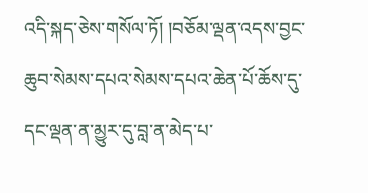འདི་སྐད་ཅེས་གསོལ་ཏོ། །བཅོམ་ལྡན་འདས་བྱང་ཆུབ་སེམས་དཔའ་སེམས་དཔའ་ཆེན་པོ་ཆོས་དུ་དང་ལྡན་ན་མྱུར་དུ་བླ་ན་མེད་པ་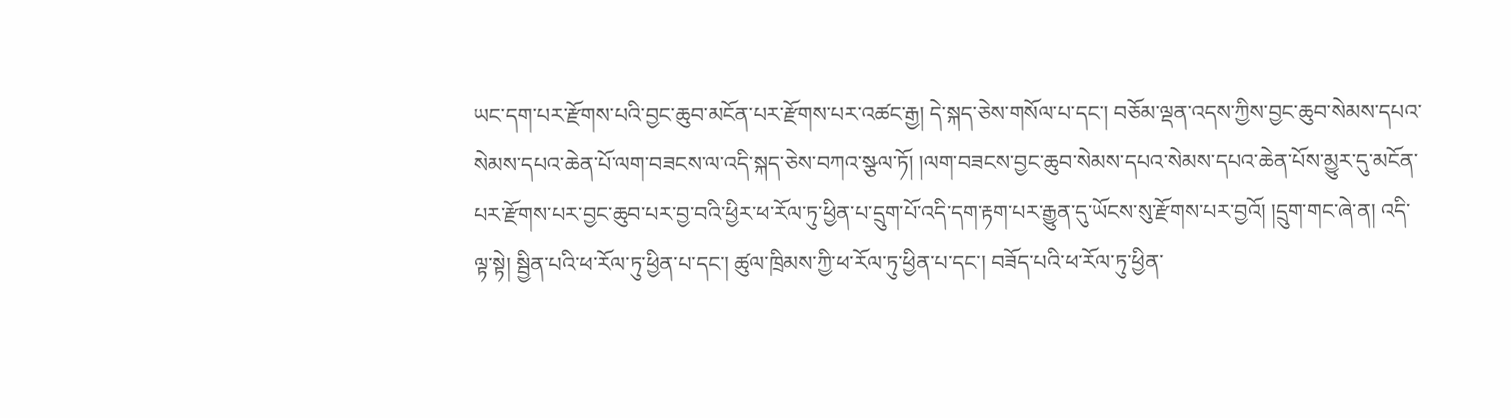ཡང་དག་པར་རྫོགས་པའི་བྱང་ཆུབ་མངོན་པར་རྫོགས་པར་འཚང་རྒྱ། དེ་སྐད་ཅེས་གསོལ་པ་དང་། བཅོམ་ལྡན་འདས་ཀྱིས་བྱང་ཆུབ་སེམས་དཔའ་སེམས་དཔའ་ཆེན་པོ་ལག་བཟངས་ལ་འདི་སྐད་ཅེས་བཀའ་སྩལ་ཏོ། །ལག་བཟངས་བྱང་ཆུབ་སེམས་དཔའ་སེམས་དཔའ་ཆེན་པོས་མྱུར་དུ་མངོན་པར་རྫོགས་པར་བྱང་ཆུབ་པར་བྱ་བའི་ཕྱིར་ཕ་རོལ་ཏུ་ཕྱིན་པ་དྲུག་པོ་འདི་དག་རྟག་པར་རྒྱུན་དུ་ཡོངས་སུ་རྫོགས་པར་བྱའོ། །དྲུག་གང་ཞེ་ན། འདི་ལྟ་སྟེ། སྦྱིན་པའི་ཕ་རོལ་ཏུ་ཕྱིན་པ་དང་། ཚུལ་ཁྲིམས་ཀྱི་ཕ་རོལ་ཏུ་ཕྱིན་པ་དང་། བཟོད་པའི་ཕ་རོལ་ཏུ་ཕྱིན་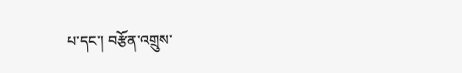པ་དང་། བརྩོན་འགྲུས་